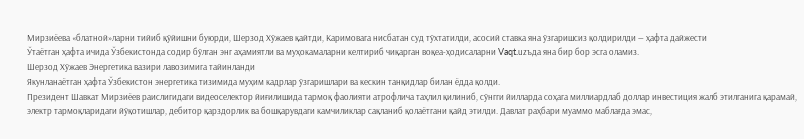Мирзиёева «блатной»ларни тийиб қўйишни буюрди, Шерзод Хўжаев қайтди, Каримовага нисбатан суд тўхтатилди, асосий ставка яна ўзгаришсиз қолдирилди — ҳафта дайжести
Ўтаётган ҳафта ичида Ўзбекистонда содир бўлган энг аҳамиятли ва муҳокамаларни келтириб чиқарган воқеа-ҳодисаларни Vaqt.uzъда яна бир бор эсга оламиз.
Шерзод Хўжаев Энергетика вазири лавозимига тайинланди
Якунланаётган ҳафта Ўзбекистон энергетика тизимида муҳим кадрлар ўзгаришлари ва кескин танқидлар билан ёдда қолди.
Президент Шавкат Мирзиёев раислигидаги видеоселектор йиғилишида тармоқ фаолияти атрофлича таҳлил қилиниб, сўнгги йилларда соҳага миллиардлаб доллар инвестиция жалб этилганига қарамай, электр тармоқларидаги йўқотишлар, дебитор қарздорлик ва бошқарувдаги камчиликлар сақланиб қолаётгани қайд этилди. Давлат раҳбари муаммо маблағда эмас,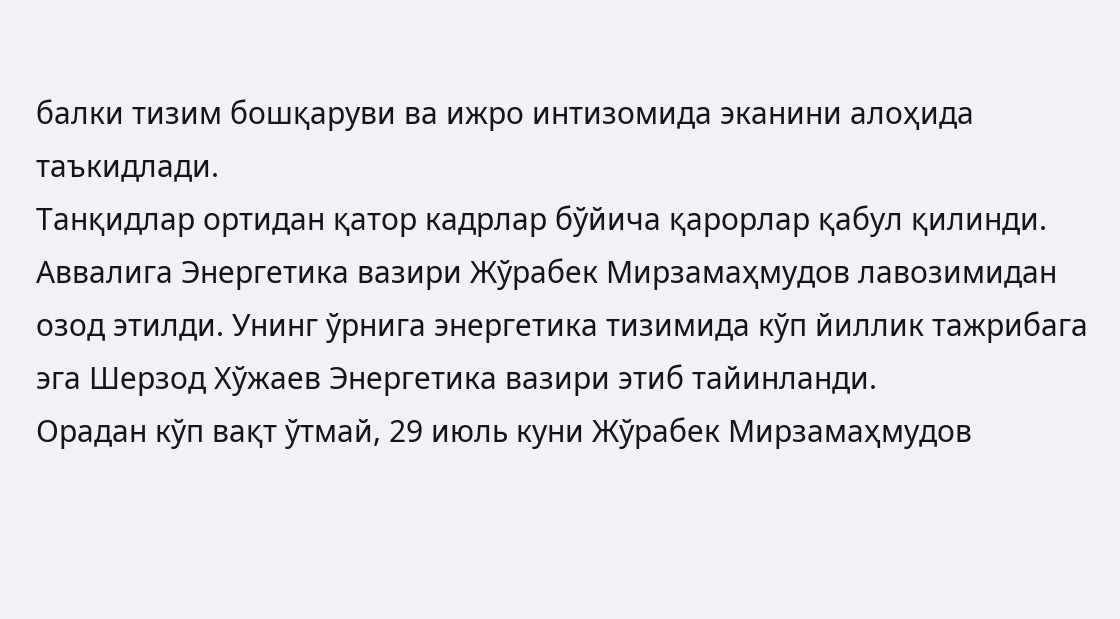балки тизим бошқаруви ва ижро интизомида эканини алоҳида таъкидлади.
Танқидлар ортидан қатор кадрлар бўйича қарорлар қабул қилинди. Аввалига Энергетика вазири Жўрабек Мирзамаҳмудов лавозимидан озод этилди. Унинг ўрнига энергетика тизимида кўп йиллик тажрибага эга Шерзод Хўжаев Энергетика вазири этиб тайинланди.
Орадан кўп вақт ўтмай, 29 июль куни Жўрабек Мирзамаҳмудов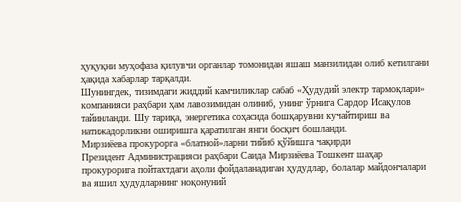ҳуқуқни муҳофаза қилувчи органлар томонидан яшаш манзилидан олиб кетилгани ҳақида хабарлар тарқалди.
Шунингдек, тизимдаги жиддий камчиликлар сабаб «Ҳудудий электр тармоқлари» компанияси раҳбари ҳам лавозимидан олиниб, унинг ўрнига Сардор Исақулов тайинланди. Шу тариқа, энергетика соҳасида бошқарувни кучайтириш ва натижадорликни оширишга қаратилган янги босқич бошланди.
Мирзиёева прокурорга «блатной»ларни тийиб қўйишга чақирди
Президент Администрацияси раҳбари Саида Мирзиёева Тошкент шаҳар прокурорига пойтахтдаги аҳоли фойдаланадиган ҳудудлар, болалар майдончалари ва яшил ҳудудларнинг ноқонуний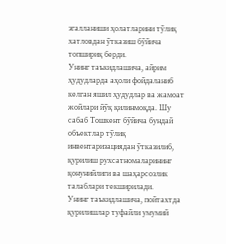эгалланиши ҳолатларини тўлиқ хатловдан ўтказиш бўйича топшириқ берди.
Унинг таъкидлашича, айрим ҳудудларда аҳоли фойдаланиб келган яшил ҳудудлар ва жамоат жойлари йўқ қилинмоқда. Шу сабаб Тошкент бўйича бундай объектлар тўлиқ инвентаризациядан ўтказилиб, қурилиш рухсатномаларининг қонунийлиги ва шаҳарсозлик талаблари текширилади.
Унинг таъкидлашича, пойтахтда қурилишлар туфайли умумий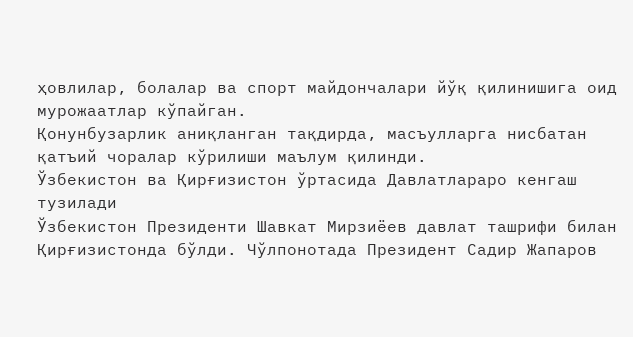ҳовлилар, болалар ва спорт майдончалари йўқ қилинишига оид мурожаатлар кўпайган.
Қонунбузарлик аниқланган тақдирда, масъулларга нисбатан қатъий чоралар кўрилиши маълум қилинди.
Ўзбекистон ва Қирғизистон ўртасида Давлатлараро кенгаш тузилади
Ўзбекистон Президенти Шавкат Мирзиёев давлат ташрифи билан Қирғизистонда бўлди. Чўлпонотада Президент Садир Жапаров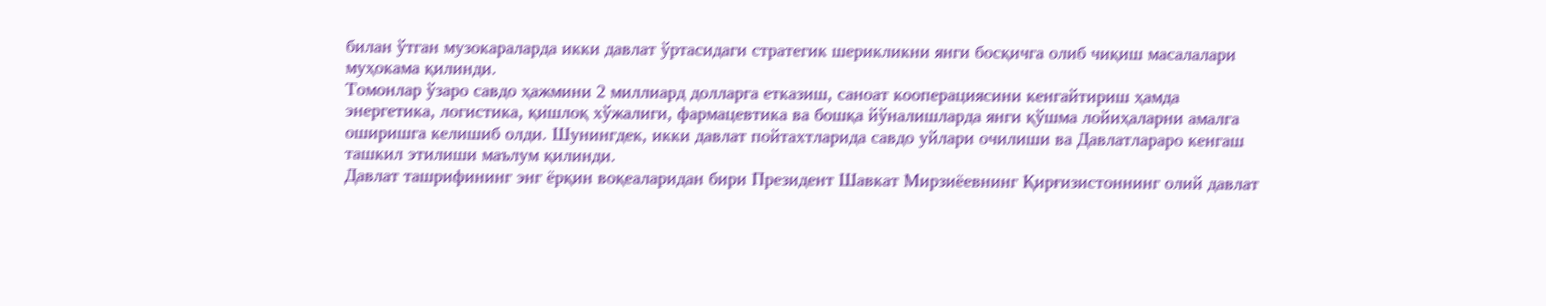билан ўтган музокараларда икки давлат ўртасидаги стратегик шерикликни янги босқичга олиб чиқиш масалалари муҳокама қилинди.
Томонлар ўзаро савдо ҳажмини 2 миллиард долларга етказиш, саноат кооперациясини кенгайтириш ҳамда энергетика, логистика, қишлоқ хўжалиги, фармацевтика ва бошқа йўналишларда янги қўшма лойиҳаларни амалга оширишга келишиб олди. Шунингдек, икки давлат пойтахтларида савдо уйлари очилиши ва Давлатлараро кенгаш ташкил этилиши маълум қилинди.
Давлат ташрифининг энг ёрқин воқеаларидан бири Президент Шавкат Мирзиёевнинг Қирғизистоннинг олий давлат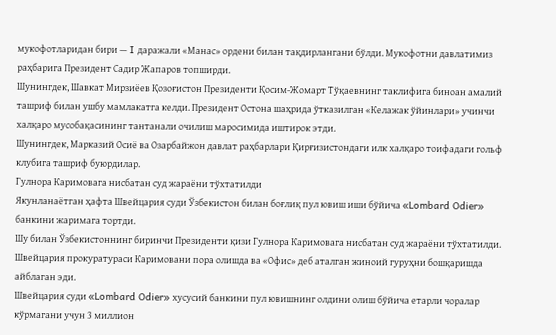мукофотларидан бири — I даражали «Манас» ордени билан тақдирлангани бўлди. Мукофотни давлатимиз раҳбарига Президент Садир Жапаров топширди.
Шунингдек, Шавкат Мирзиёев Қозоғистон Президенти Қосим-Жомарт Тўқаевнинг таклифига биноан амалий ташриф билан ушбу мамлакатга келди. Президент Остона шаҳрида ўтказилган «Келажак ўйинлари» учинчи халқаро мусобақасининг тантанали очилиш маросимида иштирок этди.
Шунингдек, Марказий Осиё ва Озарбайжон давлат раҳбарлари Қирғизистондаги илк халқаро тоифадаги гольф клубига ташриф буюрдилар.
Гулнора Каримовага нисбатан суд жараёни тўхтатилди
Якунланаётган ҳафта Швейцария суди Ўзбекистон билан боғлиқ пул ювиш иши бўйича «Lombard Odier» банкини жаримага тортди.
Шу билан Ўзбекистоннинг биринчи Президенти қизи Гулнора Каримовага нисбатан суд жараёни тўхтатилди. Швейцария прокуратураси Каримовани пора олишда ва «Офис» деб аталган жиноий гуруҳни бошқаришда айблаган эди.
Швейцария суди «Lombard Odier» хусусий банкини пул ювишнинг олдини олиш бўйича етарли чоралар кўрмагани учун 3 миллион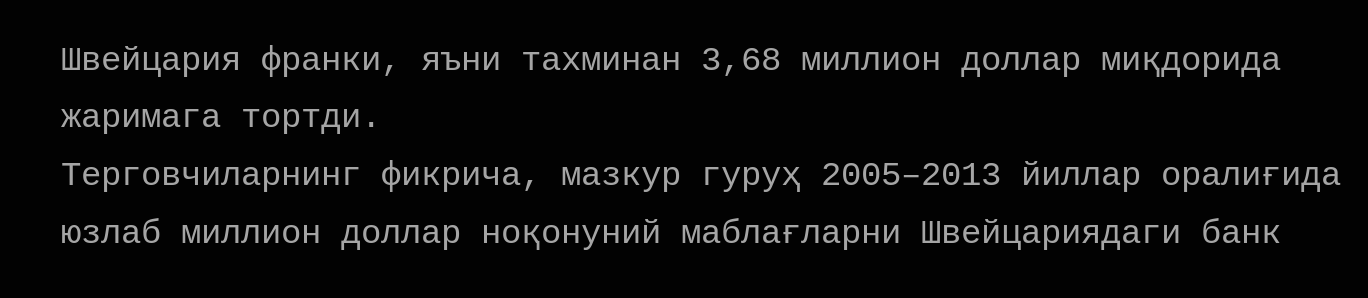Швейцария франки, яъни тахминан 3,68 миллион доллар миқдорида жаримага тортди.
Терговчиларнинг фикрича, мазкур гуруҳ 2005–2013 йиллар оралиғида юзлаб миллион доллар ноқонуний маблағларни Швейцариядаги банк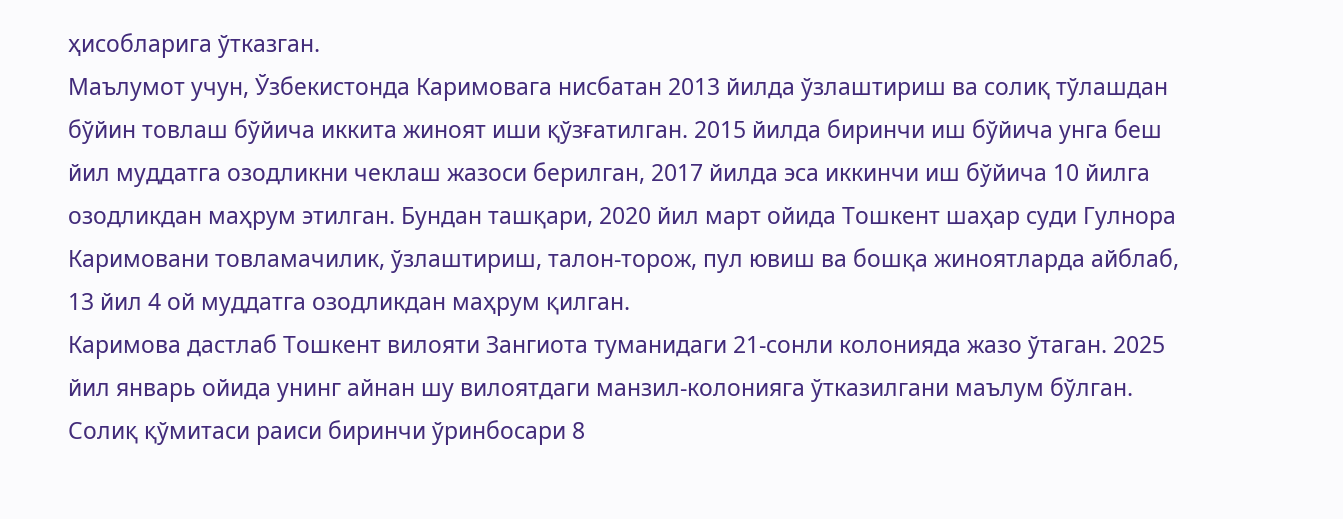ҳисобларига ўтказган.
Маълумот учун, Ўзбекистонда Каримовага нисбатан 2013 йилда ўзлаштириш ва солиқ тўлашдан бўйин товлаш бўйича иккита жиноят иши қўзғатилган. 2015 йилда биринчи иш бўйича унга беш йил муддатга озодликни чеклаш жазоси берилган, 2017 йилда эса иккинчи иш бўйича 10 йилга озодликдан маҳрум этилган. Бундан ташқари, 2020 йил март ойида Тошкент шаҳар суди Гулнора Каримовани товламачилик, ўзлаштириш, талон-торож, пул ювиш ва бошқа жиноятларда айблаб, 13 йил 4 ой муддатга озодликдан маҳрум қилган.
Каримова дастлаб Тошкент вилояти Зангиота туманидаги 21-сонли колонияда жазо ўтаган. 2025 йил январь ойида унинг айнан шу вилоятдаги манзил-колонияга ўтказилгани маълум бўлган.
Солиқ қўмитаси раиси биринчи ўринбосари 8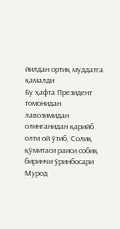йилдан ортиқ муддатга қамалди
Бу ҳафта Президент томонидан лавозимидан олинганидан қарийб олти ой ўтиб, Солиқ қўмитаси раиси собиқ биринчи ўринбосари Мурод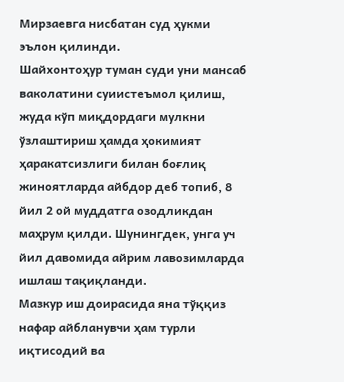Мирзаевга нисбатан суд ҳукми эълон қилинди.
Шайхонтоҳур туман суди уни мансаб ваколатини суиистеъмол қилиш, жуда кўп миқдордаги мулкни ўзлаштириш ҳамда ҳокимият ҳаракатсизлиги билан боғлиқ жиноятларда айбдор деб топиб, 8 йил 2 ой муддатга озодликдан маҳрум қилди. Шунингдек, унга уч йил давомида айрим лавозимларда ишлаш тақиқланди.
Мазкур иш доирасида яна тўққиз нафар айбланувчи ҳам турли иқтисодий ва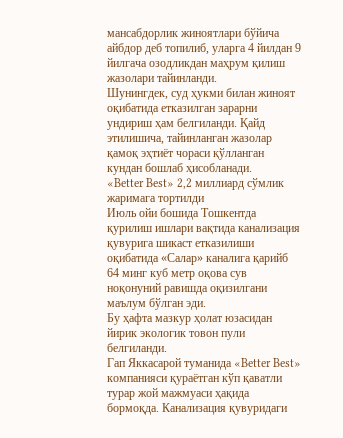мансабдорлик жиноятлари бўйича айбдор деб топилиб, уларга 4 йилдан 9 йилгача озодликдан маҳрум қилиш жазолари тайинланди.
Шунингдек, суд ҳукми билан жиноят оқибатида етказилган зарарни ундириш ҳам белгиланди. Қайд этилишича, тайинланган жазолар қамоқ эҳтиёт чораси қўлланган кундан бошлаб ҳисобланади.
«Better Best» 2,2 миллиард сўмлик жаримага тортилди
Июль ойи бошида Тошкентда қурилиш ишлари вақтида канализация қувурига шикаст етказилиши оқибатида «Салар» каналига қарийб 64 минг куб метр оқова сув ноқонуний равишда оқизилгани маълум бўлган эди.
Бу ҳафта мазкур ҳолат юзасидан йирик экологик товон пули белгиланди.
Гап Яккасарой туманида «Better Best» компанияси қураётган кўп қаватли турар жой мажмуаси ҳақида бормоқда. Канализация қувуридаги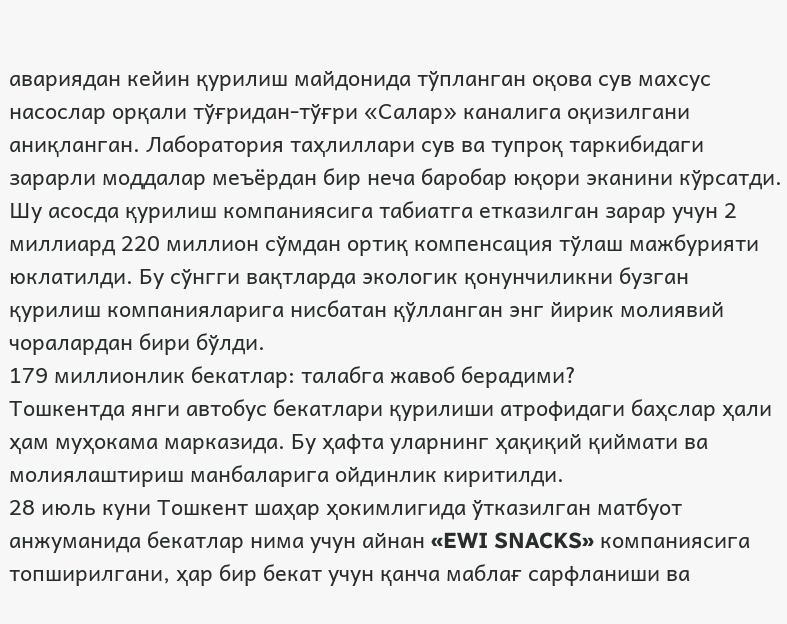авариядан кейин қурилиш майдонида тўпланган оқова сув махсус насослар орқали тўғридан-тўғри «Салар» каналига оқизилгани аниқланган. Лаборатория таҳлиллари сув ва тупроқ таркибидаги зарарли моддалар меъёрдан бир неча баробар юқори эканини кўрсатди.
Шу асосда қурилиш компаниясига табиатга етказилган зарар учун 2 миллиард 220 миллион сўмдан ортиқ компенсация тўлаш мажбурияти юклатилди. Бу сўнгги вақтларда экологик қонунчиликни бузган қурилиш компанияларига нисбатан қўлланган энг йирик молиявий чоралардан бири бўлди.
179 миллионлик бекатлар: талабга жавоб берадими?
Тошкентда янги автобус бекатлари қурилиши атрофидаги баҳслар ҳали ҳам муҳокама марказида. Бу ҳафта уларнинг ҳақиқий қиймати ва молиялаштириш манбаларига ойдинлик киритилди.
28 июль куни Тошкент шаҳар ҳокимлигида ўтказилган матбуот анжуманида бекатлар нима учун айнан «EWI SNACKS» компаниясига топширилгани, ҳар бир бекат учун қанча маблағ сарфланиши ва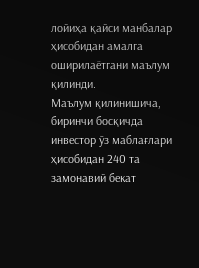лойиҳа қайси манбалар ҳисобидан амалга оширилаётгани маълум қилинди.
Маълум қилинишича, биринчи босқичда инвестор ўз маблағлари ҳисобидан 240 та замонавий бекат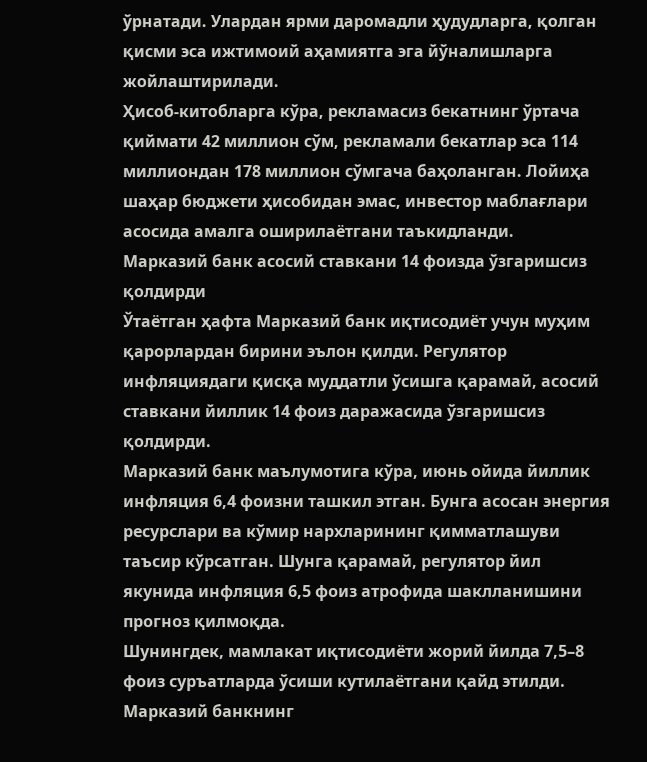ўрнатади. Улардан ярми даромадли ҳудудларга, қолган қисми эса ижтимоий аҳамиятга эга йўналишларга жойлаштирилади.
Ҳисоб-китобларга кўра, рекламасиз бекатнинг ўртача қиймати 42 миллион сўм, рекламали бекатлар эса 114 миллиондан 178 миллион сўмгача баҳоланган. Лойиҳа шаҳар бюджети ҳисобидан эмас, инвестор маблағлари асосида амалга оширилаётгани таъкидланди.
Марказий банк асосий ставкани 14 фоизда ўзгаришсиз қолдирди
Ўтаётган ҳафта Марказий банк иқтисодиёт учун муҳим қарорлардан бирини эълон қилди. Регулятор инфляциядаги қисқа муддатли ўсишга қарамай, асосий ставкани йиллик 14 фоиз даражасида ўзгаришсиз қолдирди.
Марказий банк маълумотига кўра, июнь ойида йиллик инфляция 6,4 фоизни ташкил этган. Бунга асосан энергия ресурслари ва кўмир нархларининг қимматлашуви таъсир кўрсатган. Шунга қарамай, регулятор йил якунида инфляция 6,5 фоиз атрофида шаклланишини прогноз қилмоқда.
Шунингдек, мамлакат иқтисодиёти жорий йилда 7,5–8 фоиз суръатларда ўсиши кутилаётгани қайд этилди. Марказий банкнинг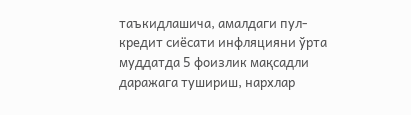таъкидлашича, амалдаги пул-кредит сиёсати инфляцияни ўрта муддатда 5 фоизлик мақсадли даражага тушириш, нархлар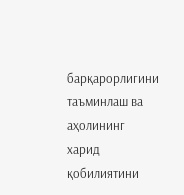барқарорлигини таъминлаш ва аҳолининг харид қобилиятини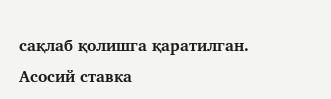сақлаб қолишга қаратилган.
Асосий ставка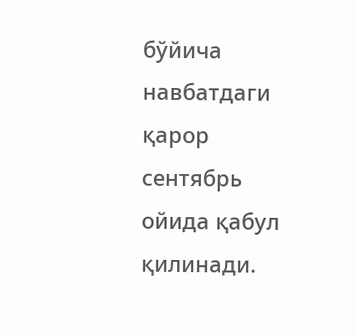бўйича навбатдаги қарор сентябрь ойида қабул қилинади.